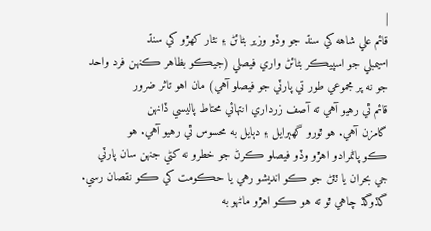|
قائم علي شاهه کي سنڌ جو وڏو وزير بڻائڻ ۽ نثار کهڙو کي سنڌ
اسيمبلي جو اسپيڪر بڻائڻ واري فيصلي (جيڪو بظاهر ڪنهن فرد واحد
جو نه پر مجموعي طور تي پارٽي جو فيصلو آهي) مان اهو تاثر ضرور
قائم ٿي رهيو آهي ته آصف زرداري انتهائي محتاط پاليسي ڏانهن
گامزن آهي. هو ٿورو گهٻرايل ۽ دٻايل به محسوس ٿي رهيو آهي. هو
ڪو پاڻمرادو اهڙو وڏو فيصلو ڪرڻ جو خطرو نه کڻي جنهن سان پارٽي
جي بحران يا ٽٽڻ جو ڪو انديشو رهي يا حڪومت کي ڪو نقصان رسي.
گڏوگڏ چاهي ٿو ته هو ڪو اهڙو ماڻهو به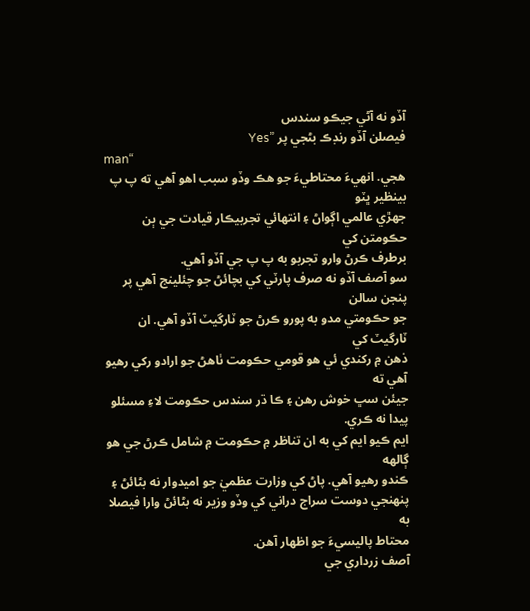آڏو نه آڻي جيڪو سندس
فيصلن آڏو رنڊڪ بڻجي پر ”Yes
man“
هجي. انهيءَ محتاطيءَ جو هڪ وڏو سبب اهو آهي ته پ پ بينظير ڀٽو
جهڙي عالمي اڳواڻ ۽ انتهائي تجربيڪار قيادت جي ٻن حڪومتن کي
برطرف ڪرڻ وارو تجربو به پ پ جي آڏو آهي.
سو آصف آڏو نه صرف پارٽي کي بچائڻ جو چئلينج آهي پر پنجن سالن
جو حڪومتي مدو به پورو ڪرڻ جو ٽارگيٽ آڏو آهي. ان ٽارگيٽ کي
ذهن ۾ رکندي ئي هو قومي حڪومت ٺاهڻ جو ارادو رکي رهيو آهي ته
جيئن سڀ خوش رهن ۽ ڪا ڌر سندس حڪومت لاءِ مسئلو پيدا نه ڪري.
ايم ڪيو ايم کي به ان تناظر ۾ حڪومت ۾ شامل ڪرڻ جي هو ڳالهه
ڪندو رهيو آهي. پاڻ کي وزارت عظميٰ جو اميدوار نه بڻائڻ ۽
پنهنجي دوست سراج دراني کي وڏو وزير نه بڻائڻ وارا فيصلا به
محتاط پاليسيءَ جو اظهار آهن.
آصف زرداري جي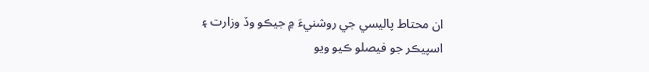ان محتاط پاليسي جي روشنيءَ ۾ جيڪو وڏ وزارت ۽
اسپيڪر جو فيصلو ڪيو ويو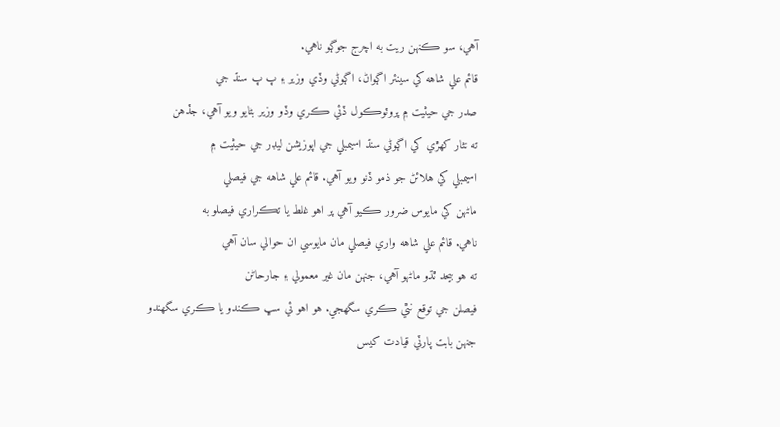آهي، سو ڪنهن ريت به اچرج جوڳو ناهي.
قائم علي شاهه کي سينئر اڳواڻ، اڳوڻي وڏي وزير ۽ پ پ سنڌ جي
صدر جي حيثيت ۾ پروٽوڪول ڏئي ڪري وڏو وزير بڻايو ويو آهي، جڏهن
ته نثار کهڙي کي اڳوڻي سنڌ اسيمبلي جي اپوزيشن ليڊر جي حيثيت ۾
اسيمبلي کي هلائڻ جو ذمو ڏنو ويو آهي. قائم علي شاهه جي فيصلي
ماڻهن کي مايوس ضرور ڪيو آهي پر اهو غلط يا تڪراري فيصلو به
ناهي. قائم علي شاهه واري فيصلي مان مايوسي ان حوالي سان آهي
ته هو بيحد ٿڌو ماڻهو آهي، جنهن مان غير معمولي ۽ جارحاڻن
فيصلن جي توقع نٿي ڪري سگهجي. هو اهو ئي سڀ ڪندو يا ڪري سگهندو
جنهن بابت پارٽي قيادت کيس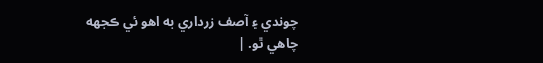چوندي ۽ آصف زرداري به اهو ئي ڪجهه
چاهي ٿو. |